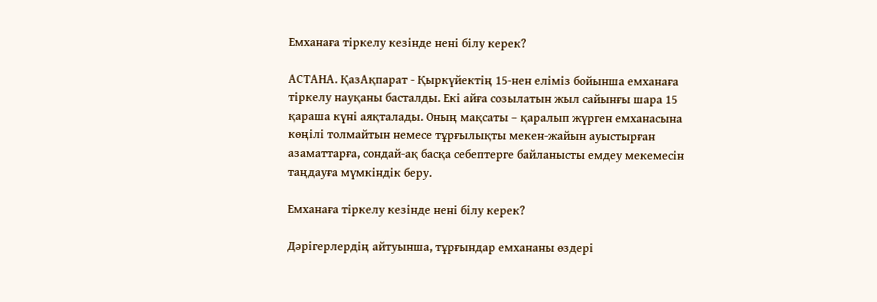Емханаға тіркелу кезінде нені білу керек?

АСТАНА. ҚазАқпарат - Қыркүйектің 15-нен еліміз бойынша емханаға тіркелу науқаны басталды. Екі айға созылатын жыл сайынғы шара 15 қараша күні аяқталады. Оның мақсаты – қаралып жүрген емханасына көңілі толмайтын немесе тұрғылықты мекен-жайын ауыстырған азаматтарға, сондай-ақ басқа себептерге байланысты емдеу мекемесін таңдауға мүмкіндік беру.

Емханаға тіркелу кезінде нені білу керек?

Дәрігерлердің айтуынша, тұрғындар емхананы өздері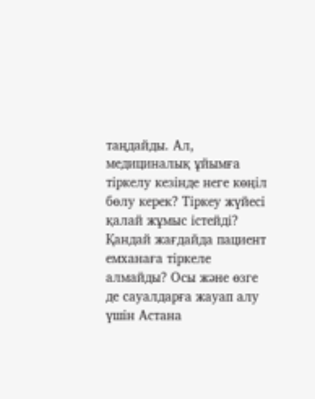таңдайды. Ал, медициналық ұйымға тіркелу кезінде неге көңіл бөлу керек? Тіркеу жүйесі қалай жұмыс істейді? Қандай жағдайда пациент емханаға тіркеле алмайды? Осы және өзге де сауалдарға жауап алу үшін Астана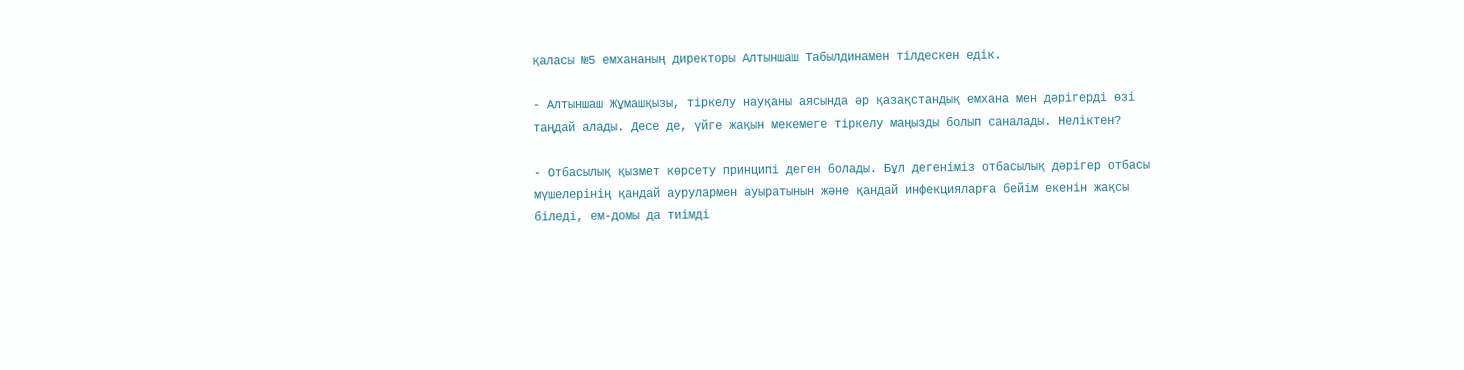қаласы №5 емхананың директоры Алтыншаш Табылдинамен тілдескен едік.

- Алтыншаш Жұмашқызы, тіркелу науқаны аясында әр қазақстандық емхана мен дәрігерді өзі таңдай алады. Десе де, үйге жақын мекемеге тіркелу маңызды болып саналады. Неліктен?

- Отбасылық қызмет көрсету принципі деген болады. Бұл дегеніміз отбасылық дәрігер отбасы мүшелерінің қандай аурулармен ауыратынын және қандай инфекцияларға бейім екенін жақсы біледі, ем-домы да тиімді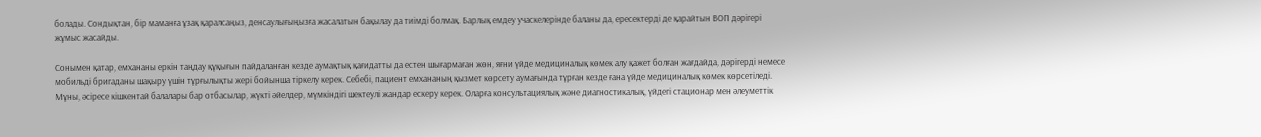болады. Сондықтан, бір маманға ұзақ қаралсаңыз, денсаулығыңызға жасалатын бақылау да тиімді болмақ. Барлық емдеу учаскелерінде баланы да, ересектерді де қарайтын ВОП дәрігері жұмыс жасайды.

Сонымен қатар, емхананы еркін таңдау құқығын пайдаланған кезде аумақтық қағидатты да естен шығармаған жөн, яғни үйде медициналық көмек алу қажет болған жағдайда, дәрігерді немесе мобильді бригаданы шақыру үшін тұрғылықты жері бойынша тіркелу керек. Cебебі, пациент емхананың қызмет көрсету аумағында тұрған кезде ғана үйде медициналық көмек көрсетіледі. Мұны, әсіресе кішкентай балалары бар отбасылар, жүкті әйелдер, мүмкіндігі шектеулі жандар ескеру керек. Оларға консультациялық және диагностикалық, үйдегі стационар мен әлеуметтік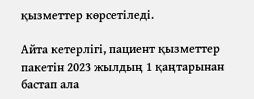қызметтер көрсетіледі.

Айта кетерлігі, пациент қызметтер пакетін 2023 жылдың 1 қаңтарынан бастап ала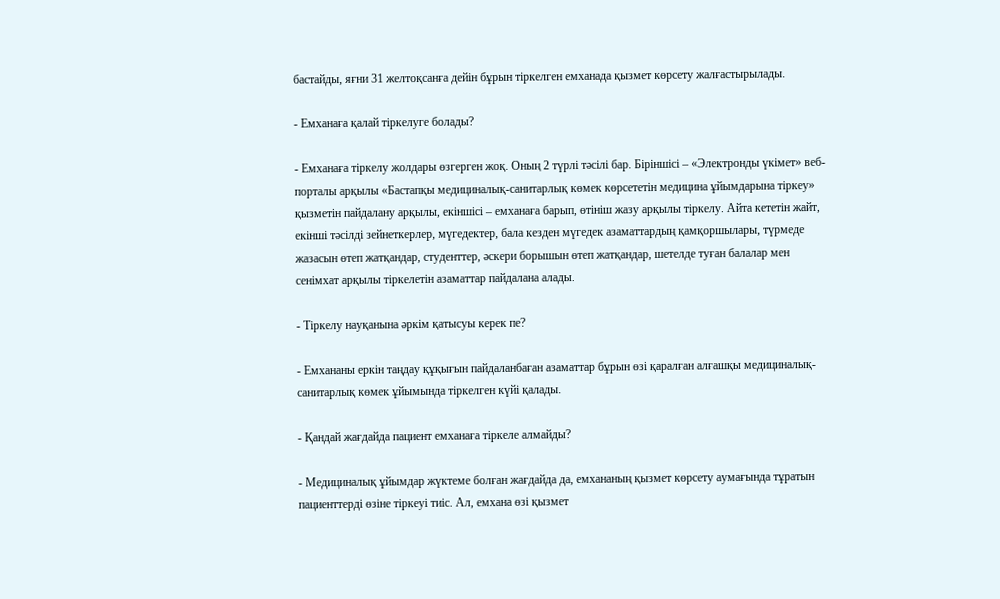бастайды, яғни 31 желтоқсанға дейін бұрын тіркелген емханада қызмет көрсету жалғастырылады.

- Емханаға қалай тіркелуге болады?

- Емханаға тіркелу жолдары өзгерген жоқ. Оның 2 түрлі тәсілі бар. Біріншісі – «Электронды үкімет» веб-порталы арқылы «Бастапқы медициналық-санитарлық көмек көрсететін медицина ұйымдарына тіркеу» қызметін пайдалану арқылы, екіншісі – емханаға барып, өтініш жазу арқылы тіркелу. Айта кететін жайт, екінші тәсілді зейнеткерлер, мүгедектер, бала кезден мүгедек азаматтардың қамқоршылары, түрмеде жазасын өтеп жатқандар, студенттер, әскери борышын өтеп жатқандар, шетелде туған балалар мен сенімхат арқылы тіркелетін азаматтар пайдалана алады.

- Тіркелу науқанына әркім қатысуы керек пе?

- Емхананы еркін таңдау құқығын пайдаланбаған азаматтар бұрын өзі қаралған алғашқы медициналық-санитарлық көмек ұйымында тіркелген күйі қалады.

- Қандай жағдайда пациент емханаға тіркеле алмайды?

- Медициналық ұйымдар жүктеме болған жағдайда да, емхананың қызмет көрсету аумағында тұратын пациенттерді өзіне тіркеуі тиіс. Ал, емхана өзі қызмет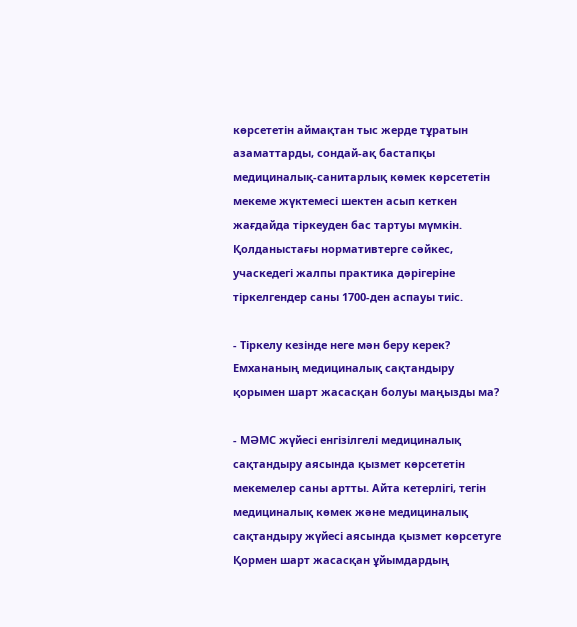көрсететін аймақтан тыс жерде тұратын азаматтарды, сондай-ақ бастапқы медициналық-санитарлық көмек көрсететін мекеме жүктемесі шектен асып кеткен жағдайда тіркеуден бас тартуы мүмкін. Қолданыстағы нормативтерге сәйкес, учаскедегі жалпы практика дәрігеріне тіркелгендер саны 1700-ден аспауы тиіс.

- Тіркелу кезінде неге мән беру керек? Емхананың медициналық сақтандыру қорымен шарт жасасқан болуы маңызды ма?

- МӘМС жүйесі енгізілгелі медициналық сақтандыру аясында қызмет көрсететін мекемелер саны артты. Айта кетерлігі, тегін медициналық көмек және медициналық сақтандыру жүйесі аясында қызмет көрсетуге Қормен шарт жасасқан ұйымдардың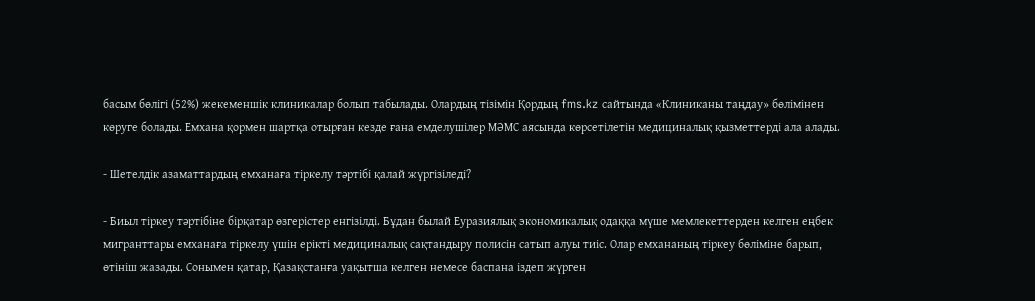басым бөлігі (52%) жекеменшік клиникалар болып табылады. Олардың тізімін Қордың fms.kz сайтында «Клиниканы таңдау» бөлімінен көруге болады. Емхана қормен шартқа отырған кезде ғана емделушілер МӘМС аясында көрсетілетін медициналық қызметтерді ала алады.

- Шетелдік азаматтардың емханаға тіркелу тәртібі қалай жүргізіледі?

- Биыл тіркеу тәртібіне бірқатар өзгерістер енгізілді. Бұдан былай Еуразиялық экономикалық одаққа мүше мемлекеттерден келген еңбек мигранттары емханаға тіркелу үшін ерікті медициналық сақтандыру полисін сатып алуы тиіс. Олар емхананың тіркеу бөліміне барып, өтініш жазады. Сонымен қатар, Қазақстанға уақытша келген немесе баспана іздеп жүрген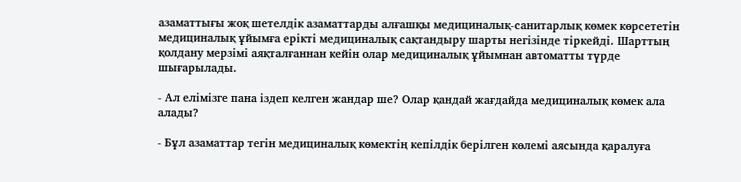азаматтығы жоқ шетелдік азаматтарды алғашқы медициналық-санитарлық көмек көрсететін медициналық ұйымға ерікті медициналық сақтандыру шарты негізінде тіркейді. Шарттың қолдану мерзімі аяқталғаннан кейін олар медициналық ұйымнан автоматты түрде шығарылады.

- Ал елімізге пана іздеп келген жандар ше? Олар қандай жағдайда медициналық көмек ала алады?

- Бұл азаматтар тегін медициналық көмектің кепілдік берілген көлемі аясында қаралуға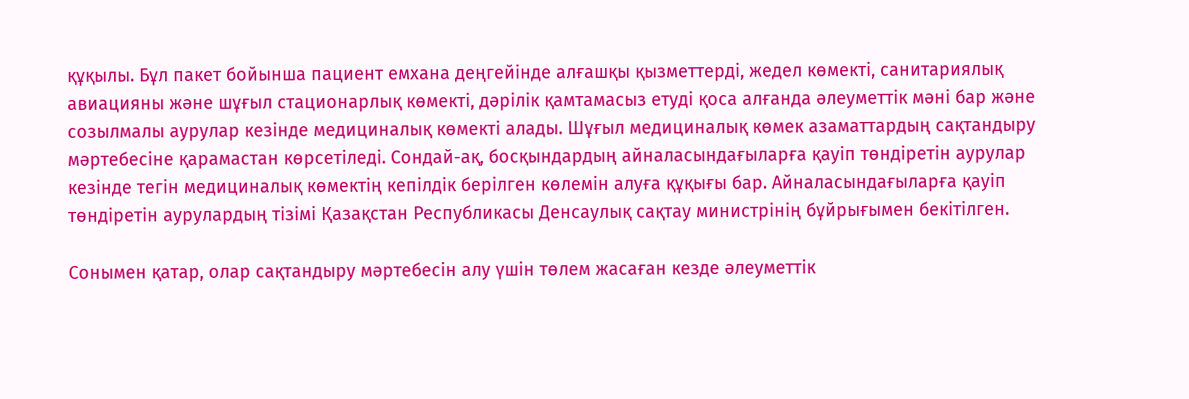құқылы. Бұл пакет бойынша пациент емхана деңгейінде алғашқы қызметтерді, жедел көмекті, санитариялық авиацияны және шұғыл стационарлық көмекті, дәрілік қамтамасыз етуді қоса алғанда әлеуметтік мәні бар және созылмалы аурулар кезінде медициналық көмекті алады. Шұғыл медициналық көмек азаматтардың сақтандыру мәртебесіне қарамастан көрсетіледі. Сондай-ақ, босқындардың айналасындағыларға қауіп төндіретін аурулар кезінде тегін медициналық көмектің кепілдік берілген көлемін алуға құқығы бар. Айналасындағыларға қауіп төндіретін аурулардың тізімі Қазақстан Республикасы Денсаулық сақтау министрінің бұйрығымен бекітілген.

Сонымен қатар, олар сақтандыру мәртебесін алу үшін төлем жасаған кезде әлеуметтік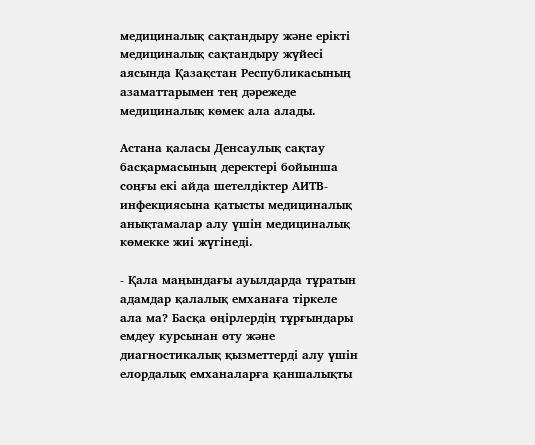медициналық сақтандыру және ерікті медициналық сақтандыру жүйесі аясында Қазақстан Республикасының азаматтарымен тең дәрежеде медициналық көмек ала алады.

Астана қаласы Денсаулық сақтау басқармасының деректері бойынша соңғы екі айда шетелдіктер АИТВ-инфекциясына қатысты медициналық анықтамалар алу үшін медициналық көмекке жиі жүгінеді.

- Қала маңындағы ауылдарда тұратын адамдар қалалық емханаға тіркеле ала ма? Басқа өңірлердің тұрғындары емдеу курсынан өту және диагностикалық қызметтерді алу үшін елордалық емханаларға қаншалықты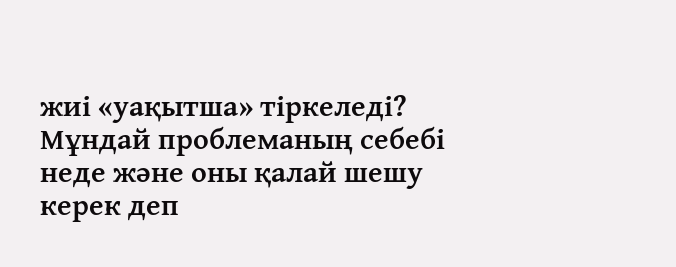жиі «уақытша» тіркеледі? Мұндай проблеманың себебі неде және оны қалай шешу керек деп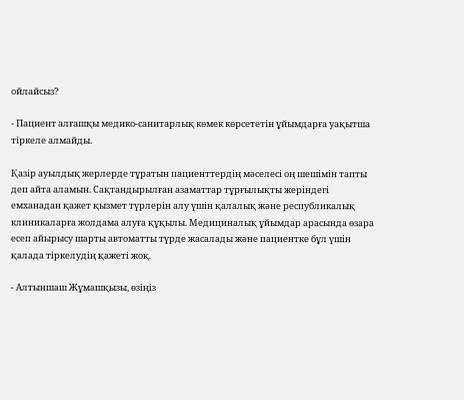ойлайсыз?

- Пациент алғашқы медико-санитарлық көмек көрсететін ұйымдарға уақытша тіркеле алмайды.

Қазір ауылдық жерлерде тұратын пациенттердің мәселесі оң шешімін тапты деп айта аламын. Сақтандырылған азаматтар тұрғылықты жеріндегі емханадан қажет қызмет түрлерін алу үшін қалалық және республикалық клиникаларға жолдама алуға құқылы. Медициналық ұйымдар арасында өзара есеп айырысу шарты автоматты түрде жасалады және пациентке бұл үшін қалада тіркелудің қажеті жоқ.

- Алтыншаш Жұмашқызы, өзіңіз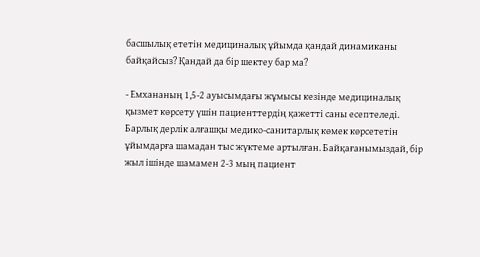басшылық ететін медициналық ұйымда қандай динамиканы байқайсыз? Қандай да бір шектеу бар ма?

- Емхананың 1,5-2 ауысымдағы жұмысы кезінде медициналық қызмет көрсету үшін пациенттердің қажетті саны есептеледі. Барлық дерлік алғашқы медико-санитарлық көмек көрсететін ұйымдарға шамадан тыс жүктеме артылған. Байқағанымыздай, бір жыл ішінде шамамен 2-3 мың пациент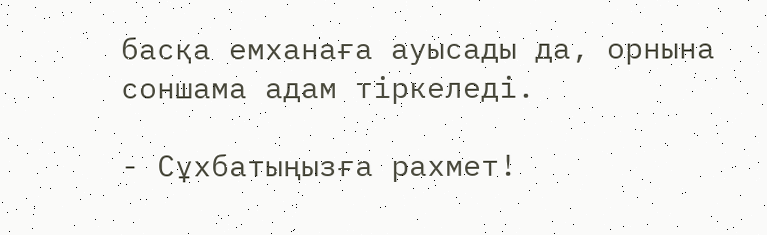басқа емханаға ауысады да, орнына соншама адам тіркеледі.

- Сұхбатыңызға рахмет!